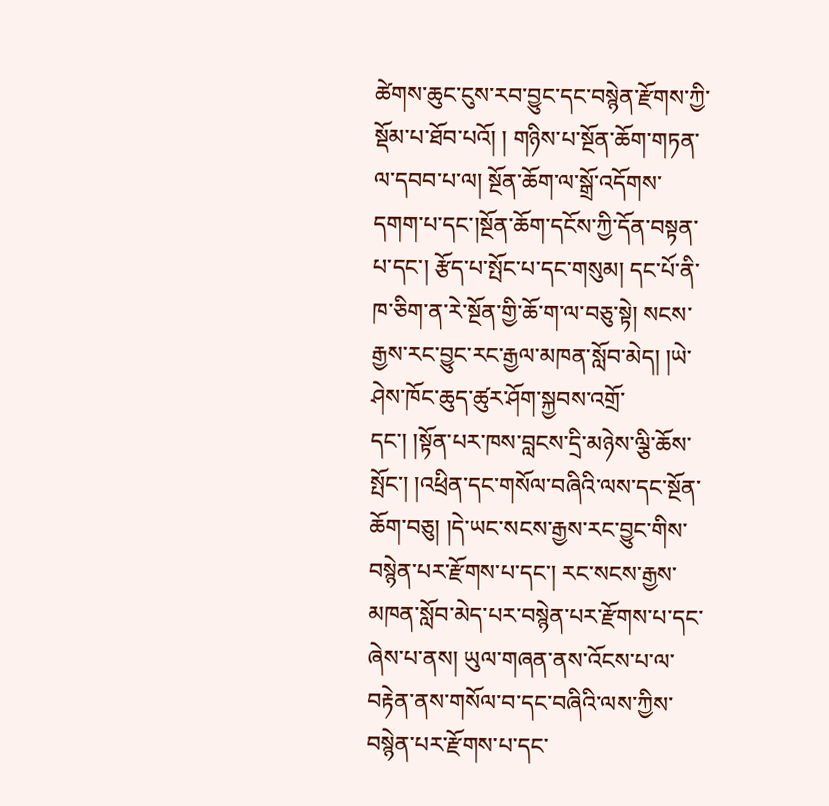ཚེགས་ཆུང་ངུས་རབ་བྱུང་དང་བསྙེན་རྫོགས་ཀྱི་སྡོམ་པ་ཐོབ་པའོ། ། གཉིས་པ་སྔོན་ཆོག་གཏན་ལ་དབབ་པ་ལ། སྔོན་ཆོག་ལ་སྒྲོ་འདོགས་དགག་པ་དང་།སྔོན་ཆོག་དངོས་ཀྱི་དོན་བསྟན་པ་དང་། རྩོད་པ་སྤོང་པ་དང་གསུམ། དང་པོ་ནི་ཁ་ཅིག་ན་རེ་སྔོན་གྱི་ཆོ་ག་ལ་བཅུ་སྟེ། སངས་རྒྱས་རང་བྱུང་རང་རྒྱལ་མཁན་སློབ་མེད། །ཡེ་ཤེས་ཁོང་ཆུད་ཚུར་ཤོག་སྐྱབས་འགྲོ་དང་། །སྟོན་པར་ཁས་བླངས་དྲི་མཉེས་ལྕི་ཆོས་སྤོང་། །འཕྲིན་དང་གསོལ་བཞིའི་ལས་དང་སྔོན་ཆོག་བཅུ། །དེ་ཡང་སངས་རྒྱས་རང་བྱུང་གིས་བསྙེན་པར་རྫོགས་པ་དང་། རང་སངས་རྒྱས་མཁན་སློབ་མེད་པར་བསྙེན་པར་རྫོགས་པ་དང་ཞེས་པ་ནས། ཡུལ་གཞན་ནས་འོངས་པ་ལ་བརྟེན་ནས་གསོལ་བ་དང་བཞིའི་ལས་ཀྱིས་བསྙེན་པར་རྫོགས་པ་དང་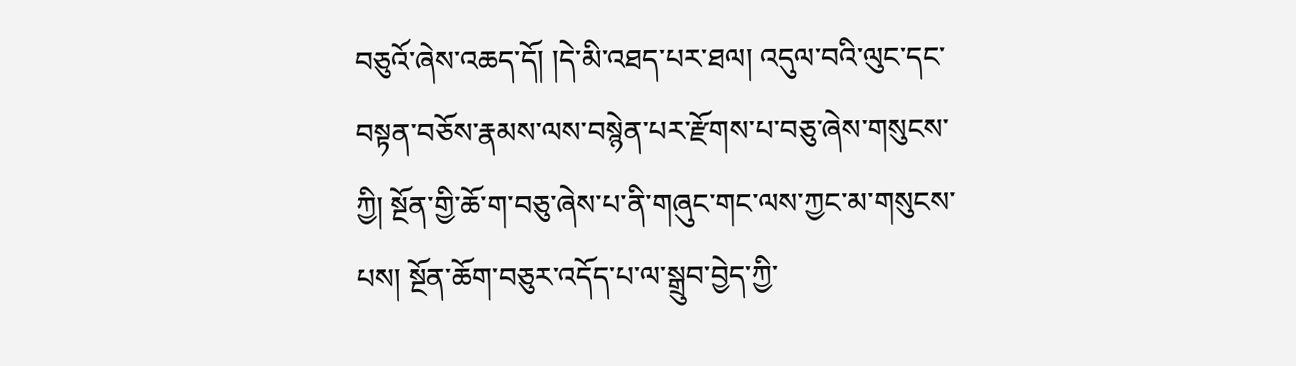བཅུའོ་ཞེས་འཆད་དོ། །དེ་མི་འཐད་པར་ཐལ། འདུལ་བའི་ལུང་དང་བསྟན་བཅོས་རྣམས་ལས་བསྙེན་པར་རྫོགས་པ་བཅུ་ཞེས་གསུངས་ཀྱི། སྔོན་གྱི་ཆོ་ག་བཅུ་ཞེས་པ་ནི་གཞུང་གང་ལས་ཀྱང་མ་གསུངས་པས། སྔོན་ཆོག་བཅུར་འདོད་པ་ལ་སྒྲུབ་བྱེད་ཀྱི་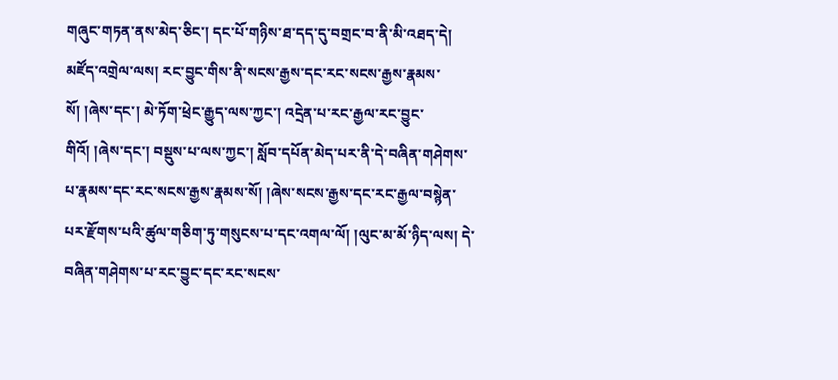གཞུང་གཏན་ནས་མེད་ཅིང་། དང་པོ་གཉིས་ཐ་དད་དུ་བགྲང་བ་ནི་མི་འཐད་དེ། མཛོད་འགྲེལ་ལས། རང་བྱུང་གིས་ནི་སངས་རྒྱས་དང་རང་སངས་རྒྱས་རྣམས་སོ། །ཞེས་དང་། མེ་ཏོག་ཕྲེང་རྒྱུད་ལས་ཀྱང་། འདྲེན་པ་རང་རྒྱལ་རང་བྱུང་གིའོ། །ཞེས་དང་། བསྡུས་པ་ལས་ཀྱང་། སློབ་དཔོན་མེད་པར་ནི་དེ་བཞིན་གཤེགས་པ་རྣམས་དང་རང་སངས་རྒྱས་རྣམས་སོ། །ཞེས་སངས་རྒྱས་དང་རང་རྒྱལ་བསྙེན་པར་རྫོགས་པའི་ཚུལ་གཅིག་ཏུ་གསུངས་པ་དང་འགལ་ལོ། །ལུང་མ་མོ་ཉིད་ལས། དེ་བཞིན་གཤེགས་པ་རང་བྱུང་དང་རང་སངས་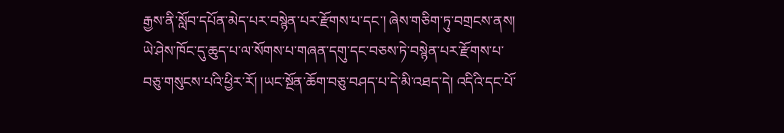རྒྱས་ནི་སློབ་དཔོན་མེད་པར་བསྙེན་པར་རྫོགས་པ་དང་། ཞེས་གཅིག་ཏུ་བགྲངས་ནས། ཡེ་ཤེས་ཁོང་དུ་ཆུད་པ་ལ་སོགས་པ་གཞན་དགུ་དང་བཅས་ཏེ་བསྙེན་པར་རྫོགས་པ་བཅུ་གསུངས་པའི་ཕྱིར་རོ། །ཡང་སྔོན་ཆོག་བཅུ་བཤད་པ་དེ་མི་འཐད་དེ། འདིའི་དང་པོ་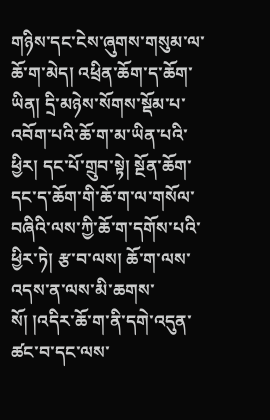གཉིས་དང་ངེས་ཞུགས་གསུམ་ལ་ཆོ་ག་མེད། འཕྲིན་ཆོག་ད་ཆོག་ཡིན། དྲི་མཉེས་སོགས་སྡོམ་པ་འབོག་པའི་ཆོ་ག་མ་ཡིན་པའི་ཕྱིར། དང་པོ་གྲུབ་སྟེ། སྔོན་ཆོག་དང་ད་ཆོག་གི་ཆོ་ག་ལ་གསོལ་བཞིའི་ལས་ཀྱི་ཆོ་ག་དགོས་པའི་ཕྱིར་ཏེ། རྩ་བ་ལས། ཆོ་ག་ལས་འདས་ན་ལས་མི་ཆགས་སོ། །འདིར་ཆོ་ག་ནི་དགེ་འདུན་ཚང་བ་དང་ལས་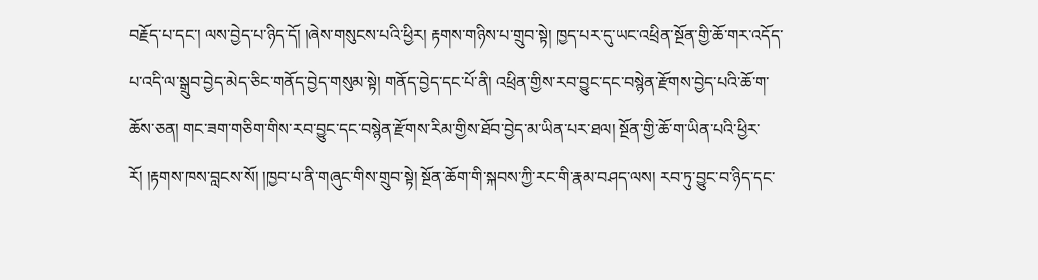བརྗོད་པ་དང་། ལས་བྱེད་པ་ཉིད་དོ། །ཞེས་གསུངས་པའི་ཕྱིར། རྟགས་གཉིས་པ་གྲུབ་སྟེ། ཁྱད་པར་དུ་ཡང་འཕྲིན་སྔོན་གྱི་ཆོ་གར་འདོད་པ་འདི་ལ་སྒྲུབ་བྱེད་མེད་ཅིང་གནོད་བྱེད་གསུམ་སྟེ། གནོད་བྱེད་དང་པོ་ནི། འཕྲིན་གྱིས་རབ་བྱུང་དང་བསྙེན་རྫོགས་བྱེད་པའི་ཆོ་ག་ཆོས་ཅན། གང་ཟག་གཅིག་གིས་རབ་བྱུང་དང་བསྙེན་རྫོགས་རིམ་གྱིས་ཐོབ་བྱེད་མ་ཡིན་པར་ཐལ། སྔོན་གྱི་ཆོ་ག་ཡིན་པའི་ཕྱིར་རོ། །རྟགས་ཁས་བླངས་སོ། །ཁྱབ་པ་ནི་གཞུང་གིས་གྲུབ་སྟེ། སྔོན་ཆོག་གི་སྐབས་ཀྱི་རང་གི་རྣམ་བཤད་ལས། རབ་ཏུ་བྱུང་བ་ཉིད་དང་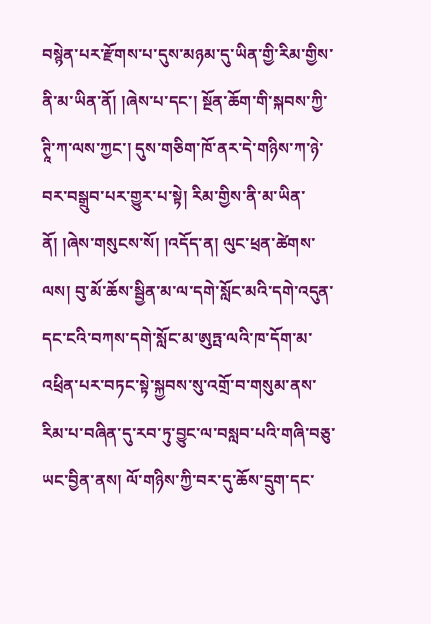བསྙེན་པར་རྫོགས་པ་དུས་མཉམ་དུ་ཡིན་གྱི་རིམ་གྱིས་ནི་མ་ཡིན་ནོ། །ཞེས་པ་དང་། སྔོན་ཆོག་གི་སྐབས་ཀྱི་ཊཱི་ཀ་ལས་ཀྱང་། དུས་གཅིག་ཁོ་ནར་དེ་གཉིས་ཀ་ཉེ་བར་བསྒྲུབ་པར་གྱུར་པ་སྟེ། རིམ་གྱིས་ནི་མ་ཡིན་ནོ། །ཞེས་གསུངས་སོ། །འདོད་ན། ལུང་ཕྲན་ཚེགས་ལས། བུ་མོ་ཆོས་སྦྱིན་མ་ལ་དགེ་སློང་མའི་དགེ་འདུན་དང་ངའི་བཀས་དགེ་སློང་མ་ཨུཏྤ་ལའི་ཁ་དོག་མ་འཕྲིན་པར་བཏང་སྟེ་སྐྱབས་སུ་འགྲོ་བ་གསུམ་ནས་རིམ་པ་བཞིན་དུ་རབ་ཏུ་བྱུང་ལ་བསླབ་པའི་གཞི་བཅུ་ཡང་བྱིན་ནས། ལོ་གཉིས་ཀྱི་བར་དུ་ཆོས་དྲུག་དང་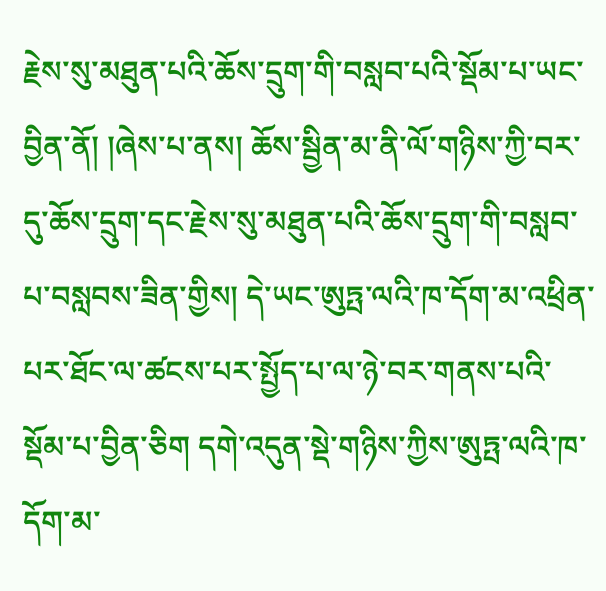རྗེས་སུ་མཐུན་པའི་ཆོས་དྲུག་གི་བསླབ་པའི་སྡོམ་པ་ཡང་བྱིན་ནོ། །ཞེས་པ་ནས། ཆོས་སྦྱིན་མ་ནི་ལོ་གཉིས་ཀྱི་བར་དུ་ཆོས་དྲུག་དང་རྗེས་སུ་མཐུན་པའི་ཆོས་དྲུག་གི་བསླབ་པ་བསླབས་ཟིན་གྱིས། དེ་ཡང་ཨུཏྤ་ལའི་ཁ་དོག་མ་འཕྲིན་པར་ཐོང་ལ་ཚངས་པར་སྤྱོད་པ་ལ་ཉེ་བར་གནས་པའི་སྡོམ་པ་བྱིན་ཅིག དགེ་འདུན་སྡེ་གཉིས་ཀྱིས་ཨུཏྤ་ལའི་ཁ་དོག་མ་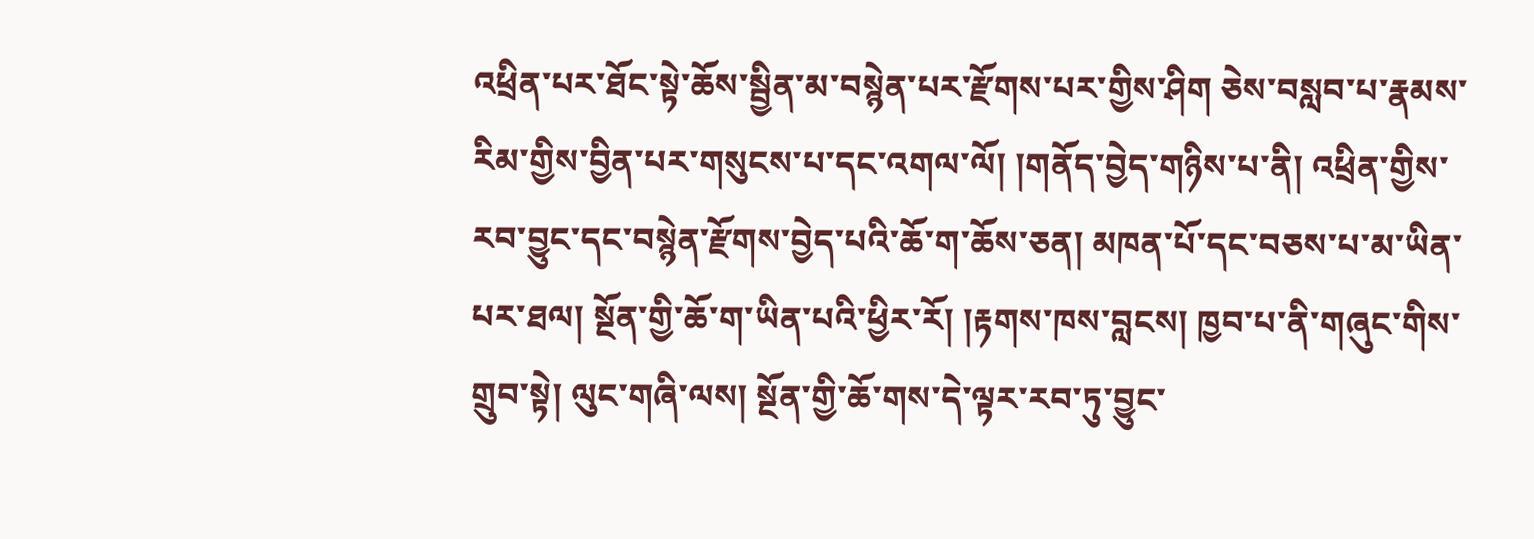འཕྲིན་པར་ཐོང་སྟེ་ཆོས་སྦྱིན་མ་བསྙེན་པར་རྫོགས་པར་གྱིས་ཤིག ཅེས་བསླབ་པ་རྣམས་རིམ་གྱིས་བྱིན་པར་གསུངས་པ་དང་འགལ་ལོ། །གནོད་བྱེད་གཉིས་པ་ནི། འཕྲིན་གྱིས་རབ་བྱུང་དང་བསྙེན་རྫོགས་བྱེད་པའི་ཆོ་ག་ཆོས་ཅན། མཁན་པོ་དང་བཅས་པ་མ་ཡིན་པར་ཐལ། སྔོན་གྱི་ཆོ་ག་ཡིན་པའི་ཕྱིར་རོ། །རྟགས་ཁས་བླངས། ཁྱབ་པ་ནི་གཞུང་གིས་གྲུབ་སྟེ། ལུང་གཞི་ལས། སྔོན་གྱི་ཆོ་གས་དེ་ལྟར་རབ་ཏུ་བྱུང་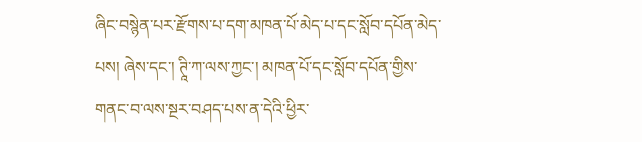ཞིང་བསྙེན་པར་རྫོགས་པ་དག་མཁན་པོ་མེད་པ་དང་སློབ་དཔོན་མེད་པས། ཞེས་དང་། ཊཱི་ཀ་ལས་ཀྱང་། མཁན་པོ་དང་སློབ་དཔོན་གྱིས་གནང་བ་ལས་སྔར་བཤད་པས་ན་དེའི་ཕྱིར་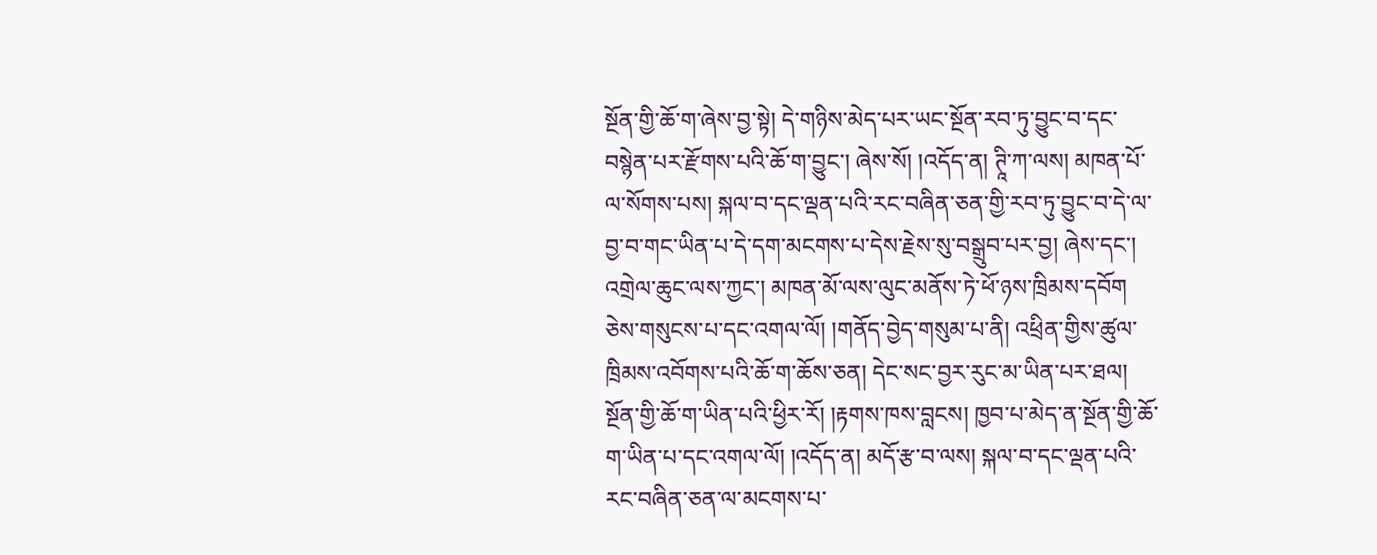སྔོན་གྱི་ཆོ་ག་ཞེས་བྱ་སྟེ། དེ་གཉིས་མེད་པར་ཡང་སྔོན་རབ་ཏུ་བྱུང་བ་དང་བསྙེན་པར་རྫོགས་པའི་ཆོ་ག་བྱུང་། ཞེས་སོ། །འདོད་ན། ཊཱི་ཀ་ལས། མཁན་པོ་ལ་སོགས་པས། སྐལ་བ་དང་ལྡན་པའི་རང་བཞིན་ཅན་གྱི་རབ་ཏུ་བྱུང་བ་དེ་ལ་བྱ་བ་གང་ཡིན་པ་དེ་དག་མངགས་པ་དེས་རྗེས་སུ་བསྒྲུབ་པར་བྱ། ཞེས་དང་། འགྲེལ་ཆུང་ལས་ཀྱང་། མཁན་མོ་ལས་ལུང་མནོས་ཏེ་ཕོ་ཉས་ཁྲིམས་དབོག ཅེས་གསུངས་པ་དང་འགལ་ལོ། །གནོད་བྱེད་གསུམ་པ་ནི། འཕྲིན་གྱིས་ཚུལ་ཁྲིམས་འབོགས་པའི་ཆོ་ག་ཆོས་ཅན། དེང་སང་བྱར་རུང་མ་ཡིན་པར་ཐལ། སྔོན་གྱི་ཆོ་ག་ཡིན་པའི་ཕྱིར་རོ། །རྟགས་ཁས་བླངས། ཁྱབ་པ་མེད་ན་སྔོན་གྱི་ཆོ་ག་ཡིན་པ་དང་འགལ་ལོ། །འདོད་ན། མདོ་རྩ་བ་ལས། སྐལ་བ་དང་ལྡན་པའི་རང་བཞིན་ཅན་ལ་མངགས་པ་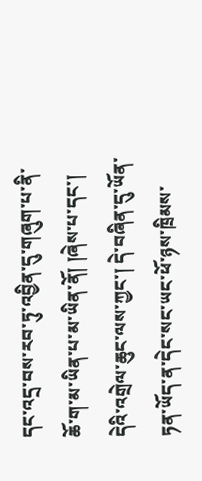དང་འདྲ་བས་རབ་ཏུ་འབྱིན་དུ་གཞུག་པ་ནི་ཆོ་ག་མ་ཡིན་པ་མ་ཡིན་ནོ། །ཞེས་པ་དང་། དེའི་འགྲེལ་ཆུང་ལས་ཀྱང་། དེ་བཞིན་དུ་ཡོན་ཏན་ཡོད་ན་དེང་སང་ཡང་ཕོ་ཉས་ཁྲིམས་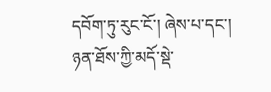དབོག་ཏུ་རུང་ངོ་། ཞེས་པ་དང་། ཉན་ཐོས་ཀྱི་མདོ་སྡེ་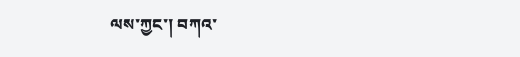ལས་ཀྱང་། བཀའ་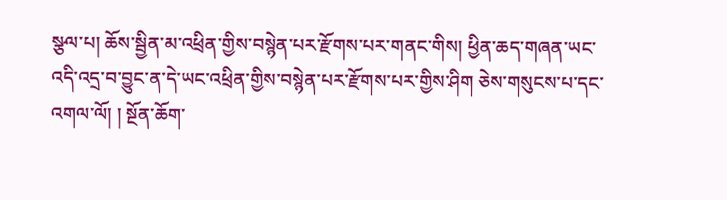སྩལ་པ། ཆོས་སྦྱིན་མ་འཕྲིན་གྱིས་བསྙེན་པར་རྫོགས་པར་གནང་གིས། ཕྱིན་ཆད་གཞན་ཡང་འདི་འདྲ་བ་བྱུང་ན་དེ་ཡང་འཕྲིན་གྱིས་བསྙེན་པར་རྫོགས་པར་གྱིས་ཤིག ཅེས་གསུངས་པ་དང་འགལ་ལོ། ། སྔོན་ཆོག་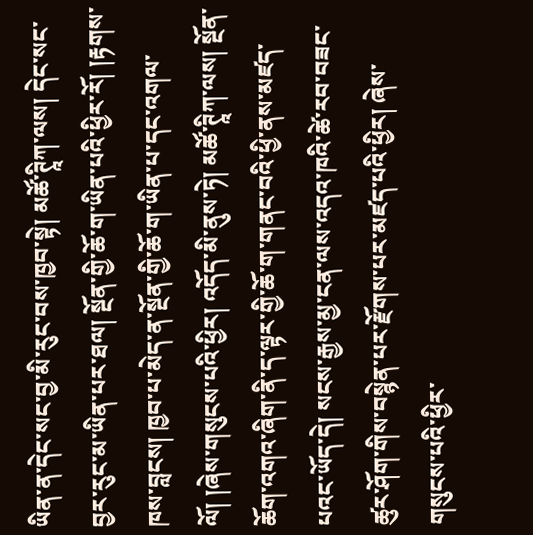ཡིན་ན་དེང་སང་བྱ་མི་རུང་བས་ཁྱབ་སྟེ། མཚོ་ཊཱིཀ་ལས། དེང་སང་བྱར་རུང་མ་ཡིན་པར་ཐལ། སྔོན་གྱི་ཆོ་ག་ཡིན་པའི་ཕྱིར་རོ། །རྟགས་ཁས་བླངས། ཁྱབ་པ་མེད་ན་སྔོན་གྱི་ཆོ་ག་ཡིན་པ་དང་འགལ་ལོ། །ཞེས་གསུངས་པའི་ཕྱིར། འདོད་མི་ནུས་ཏེ། མཚོ་ཊཱིཀ་ལས། སྔོན་ཆོག་འགའ་ཞིག་ནི་ད་ལྟར་གྱི་ཆོ་ག་གནང་བའི་ཕྱི་ནས་མཛད་པའང་ཡོད་དེ། སངས་རྒྱས་མྱ་ངན་ལས་འདའ་ཁའི་ཚེ་རབ་བཟང་ཚུར་ཤོག་གིས་བསྙེན་པར་རྫོགས་པར་མཛད་པའི་ཕྱིར། ཞེས་གསུངས་པའི་ཕྱིར་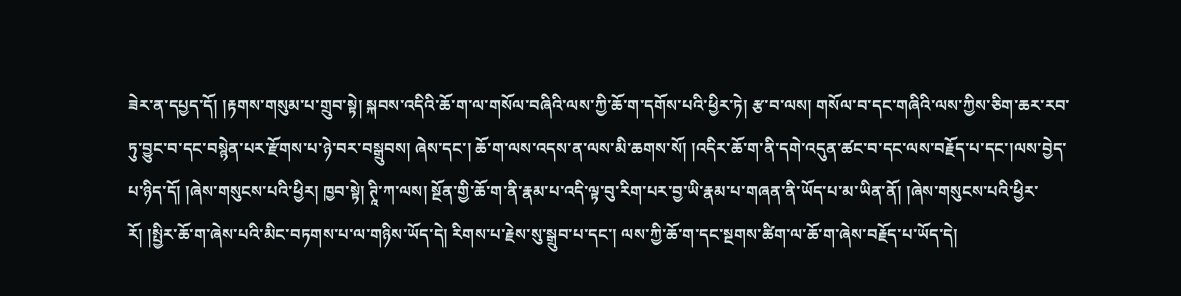ཟེར་ན་དཔྱད་དོ། །རྟགས་གསུམ་པ་གྲུབ་སྟེ། སྐབས་འདིའི་ཆོ་ག་ལ་གསོལ་བཞིའི་ལས་ཀྱི་ཆོ་ག་དགོས་པའི་ཕྱིར་ཏེ། རྩ་བ་ལས། གསོལ་བ་དང་གཞིའི་ལས་ཀྱིས་ཅིག་ཆར་རབ་ཏུ་བྱུང་བ་དང་བསྙེན་པར་རྫོགས་པ་ཉེ་བར་བསྒྲུབས། ཞེས་དང་། ཆོ་ག་ལས་འདས་ན་ལས་མི་ཆགས་སོ། །འདིར་ཆོ་ག་ནི་དགེ་འདུན་ཚང་བ་དང་ལས་བརྗོད་པ་དང་།ལས་བྱེད་པ་ཉིད་དོ། །ཞེས་གསུངས་པའི་ཕྱིར། ཁྱབ་སྟེ། ཊཱི་ཀ་ལས། སྔོན་གྱི་ཆོ་ག་ནི་རྣམ་པ་འདི་ལྟ་བུ་རིག་པར་བྱ་ཡི་རྣམ་པ་གཞན་ནི་ཡོད་པ་མ་ཡིན་ནོ། །ཞེས་གསུངས་པའི་ཕྱིར་རོ། །སྤྱིར་ཆོ་ག་ཞེས་པའི་མིང་བཏགས་པ་ལ་གཉིས་ཡོད་དེ། རིགས་པ་རྗེས་སུ་སྒྲུབ་པ་དང་། ལས་ཀྱི་ཆོ་ག་དང་སྔགས་ཚིག་ལ་ཆོ་ག་ཞེས་བརྗོད་པ་ཡོད་དེ།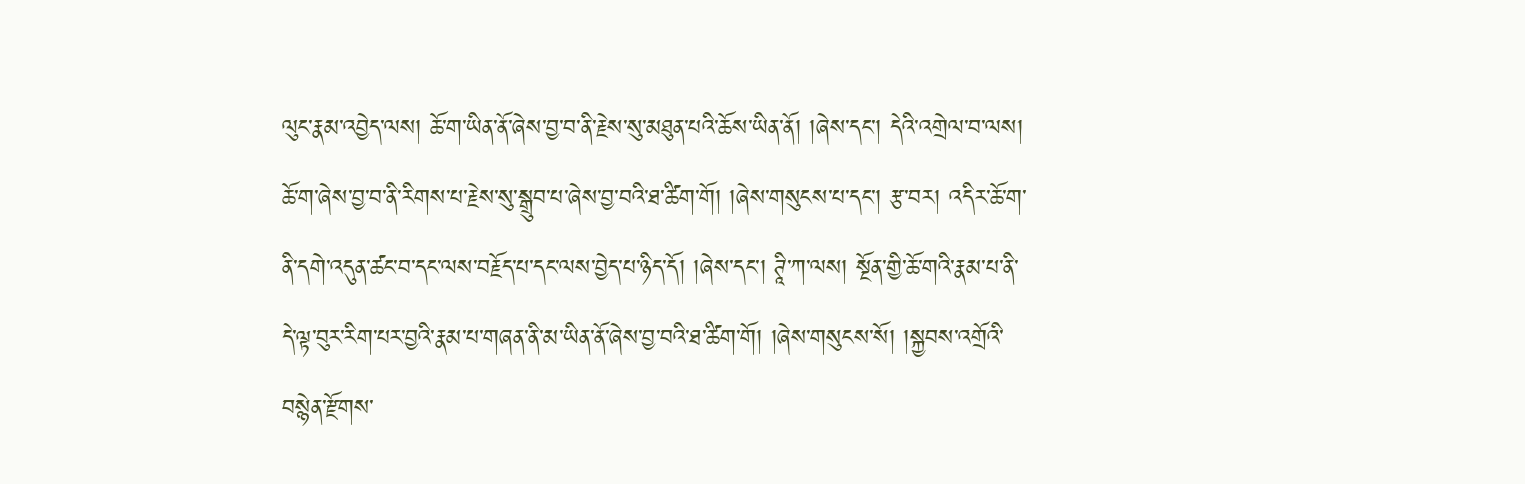ལུང་རྣམ་འབྱེད་ལས། ཆོ་ག་ཡིན་ནོ་ཞེས་བྱ་བ་ནི་རྗེས་སུ་མཐུན་པའི་ཆོས་ཡིན་ནོ། །ཞེས་དང་། དེའི་འགྲེལ་བ་ལས། ཆོ་ག་ཞེས་བྱ་བ་ནི་རིགས་པ་རྗེས་སུ་སྒྲུབ་པ་ཞེས་བྱ་བའི་ཐ་ཚིག་གོ། །ཞེས་གསུངས་པ་དང་། རྩ་བར། འདིར་ཆོ་ག་ནི་དགེ་འདུན་ཚང་བ་དང་ལས་བརྗོད་པ་དང་ལས་བྱེད་པ་ཉིད་དོ། །ཞེས་དང་། ཊཱི་ཀ་ལས། སྔོན་གྱི་ཆོ་གའི་རྣམ་པ་ནི་དེ་ལྟ་བུར་རིག་པར་བྱའི་རྣམ་པ་གཞན་ནི་མ་ཡིན་ནོ་ཞེས་བྱ་བའི་ཐ་ཚིག་གོ། །ཞེས་གསུངས་སོ། །སྐྱབས་འགྲོའི་བསྙེན་རྫོགས་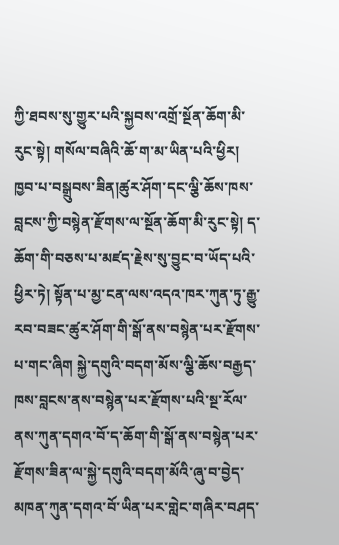ཀྱི་ཐབས་སུ་གྱུར་པའི་སྐྱབས་འགྲོ་སྔོན་ཆོག་མི་རུང་སྟེ། གསོལ་བཞིའི་ཆོ་ག་མ་ཡིན་པའི་ཕྱིར། ཁྱབ་པ་བསྒྲུབས་ཟིན།ཚུར་ཤོག་དང་ལྕི་ཆོས་ཁས་བླངས་ཀྱི་བསྙེན་རྫོགས་ལ་སྔོན་ཆོག་མི་རུང་སྟེ། ད་ཆོག་གི་བཅས་པ་མཛད་རྗེས་སུ་བྱུང་བ་ཡོད་པའི་ཕྱིར་ཏེ། སྟོན་པ་མྱ་ངན་ལས་འདའ་ཁར་ཀུན་ཏུ་རྒྱུ་རབ་བཟང་ཚུར་ཤོག་གི་སྒོ་ནས་བསྙེན་པར་རྫོགས་པ་གང་ཞིག སྐྱེ་དགུའི་བདག་མོས་ལྕི་ཆོས་བརྒྱད་ཁས་བླངས་ནས་བསྙེན་པར་རྫོགས་པའི་སྔ་རོལ་ནས་ཀུན་དགའ་བོ་ད་ཆོག་གི་སྒོ་ནས་བསྙེན་པར་རྫོགས་ཟིན་ལ་སྐྱེ་དགུའི་བདག་མོའི་ཞུ་བ་བྱེད་མཁན་ཀུན་དགའ་བོ་ཡིན་པར་གླེང་གཞིར་བཤད་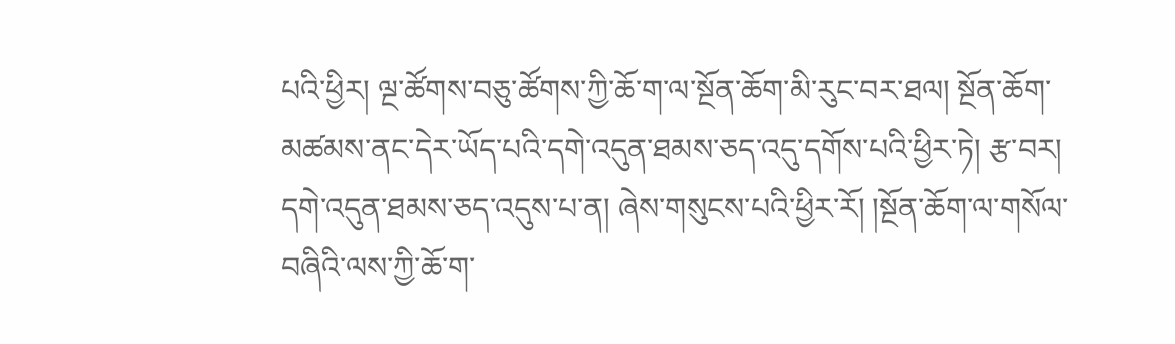པའི་ཕྱིར། ལྔ་ཚོགས་བཅུ་ཚོགས་ཀྱི་ཆོ་ག་ལ་སྔོན་ཆོག་མི་རུང་བར་ཐལ། སྔོན་ཆོག་མཚམས་ནང་དེར་ཡོད་པའི་དགེ་འདུན་ཐམས་ཅད་འདུ་དགོས་པའི་ཕྱིར་ཏེ། རྩ་བར། དགེ་འདུན་ཐམས་ཅད་འདུས་པ་ན། ཞེས་གསུངས་པའི་ཕྱིར་རོ། །སྔོན་ཆོག་ལ་གསོལ་བཞིའི་ལས་ཀྱི་ཆོ་ག་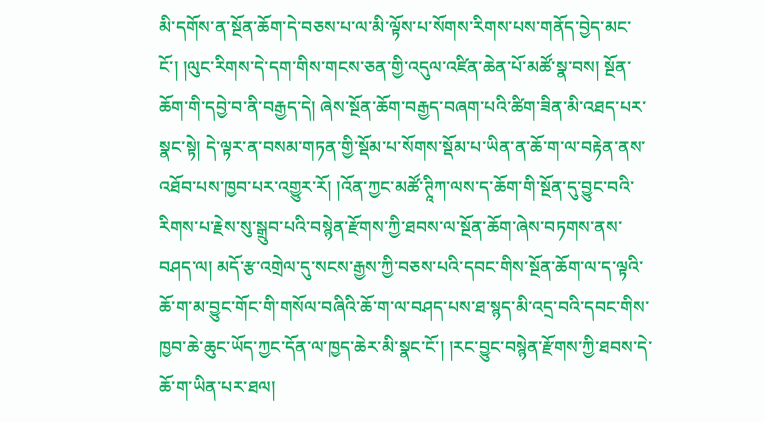མི་དགོས་ན་སྔོན་ཆོག་དེ་བཅས་པ་ལ་མི་ལྟོས་པ་སོགས་རིགས་པས་གནོད་བྱེད་མང་ངོ་། །ལུང་རིགས་དེ་དག་གིས་གངས་ཅན་གྱི་འདུལ་འཛིན་ཆེན་པོ་མཚོ་སྣ་བས། སྔོན་ཆོག་གི་དབྱེ་བ་ནི་བརྒྱད་དེ། ཞེས་སྔོན་ཆོག་བརྒྱད་བཞག་པའི་ཚིག་ཟིན་མི་འཐད་པར་སྣང་སྟེ། དེ་ལྟར་ན་བསམ་གཏན་གྱི་སྡོམ་པ་སོགས་སྡོམ་པ་ཡིན་ན་ཆོ་ག་ལ་བརྟེན་ནས་འཐོབ་པས་ཁྱབ་པར་འགྱུར་རོ། །འོན་ཀྱང་མཚོ་ཊཱིཀ་ལས་ད་ཆོག་གི་སྔོན་དུ་བྱུང་བའི་རིགས་པ་རྗེས་སུ་སྒྲུབ་པའི་བསྙེན་རྫོགས་ཀྱི་ཐབས་ལ་སྔོན་ཆོག་ཞེས་བཏགས་ནས་བཤད་ལ། མདོ་རྩ་འགྲེལ་དུ་སངས་རྒྱས་ཀྱི་བཅས་པའི་དབང་གིས་སྔོན་ཆོག་ལ་ད་ལྟའི་ཆོ་ག་མ་བྱུང་གོང་གི་གསོལ་བཞིའི་ཆོ་ག་ལ་བཤད་པས་ཐ་སྙད་མི་འདྲ་བའི་དབང་གིས་ཁྱབ་ཆེ་ཆུང་ཡོད་ཀྱང་དོན་ལ་ཁྱད་ཆེར་མི་སྣང་ངོ་། །རང་བྱུང་བསྙེན་རྫོགས་ཀྱི་ཐབས་དེ་ཆོ་ག་ཡིན་པར་ཐལ།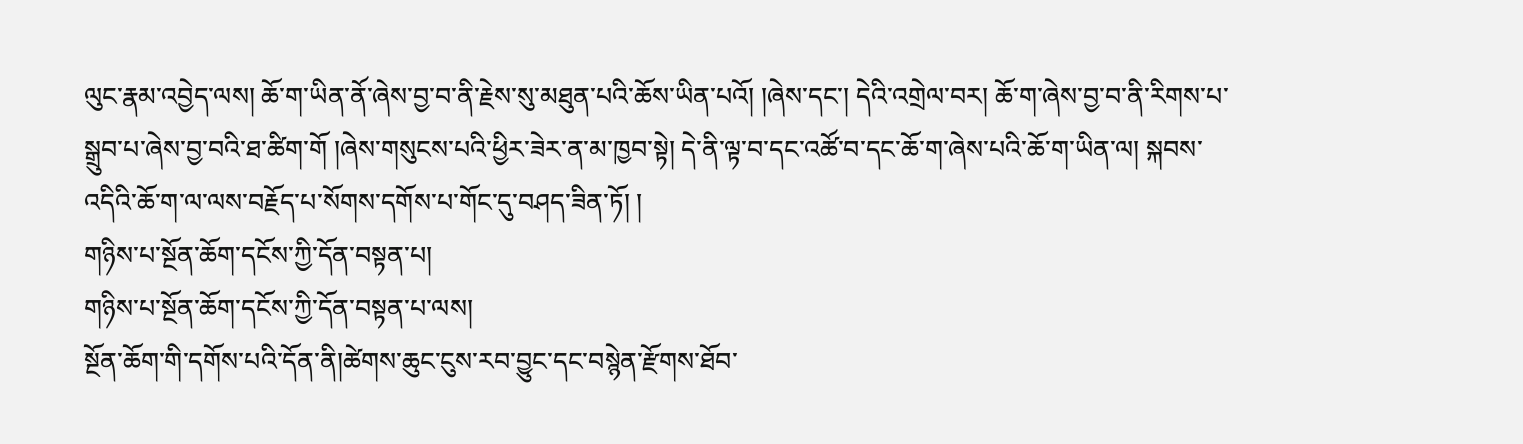ལུང་རྣམ་འབྱེད་ལས། ཆོ་ག་ཡིན་ནོ་ཞེས་བྱ་བ་ནི་རྗེས་སུ་མཐུན་པའི་ཆོས་ཡིན་པའོ། །ཞེས་དང་། དེའི་འགྲེལ་བར། ཆོ་ག་ཞེས་བྱ་བ་ནི་རིགས་པ་སྒྲུབ་པ་ཞེས་བྱ་བའི་ཐ་ཚིག་གོ །ཞེས་གསུངས་པའི་ཕྱིར་ཟེར་ན་མ་ཁྱབ་སྟེ། དེ་ནི་ལྟ་བ་དང་འཚོ་བ་དང་ཆོ་ག་ཞེས་པའི་ཆོ་ག་ཡིན་ལ། སྐབས་འདིའི་ཆོ་ག་ལ་ལས་བརྗོད་པ་སོགས་དགོས་པ་གོང་དུ་བཤད་ཟིན་ཏོ། །
གཉིས་པ་སྔོན་ཆོག་དངོས་ཀྱི་དོན་བསྟན་པ།
གཉིས་པ་སྔོན་ཆོག་དངོས་ཀྱི་དོན་བསྟན་པ་ལས།
སྔོན་ཆོག་གི་དགོས་པའི་དོན་ནི།ཚེགས་ཆུང་ངུས་རབ་བྱུང་དང་བསྙེན་རྫོགས་ཐོབ་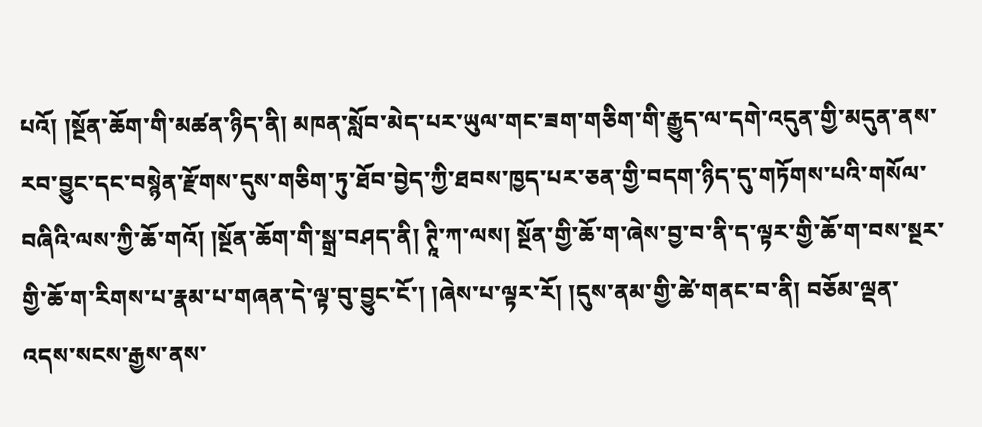པའོ། །སྔོན་ཆོག་གི་མཚན་ཉིད་ནི། མཁན་སློབ་མེད་པར་ཡུལ་གང་ཟག་གཅིག་གི་རྒྱུད་ལ་དགེ་འདུན་གྱི་མདུན་ནས་རབ་བྱུང་དང་བསྙེན་རྫོགས་དུས་གཅིག་ཏུ་ཐོབ་བྱེད་ཀྱི་ཐབས་ཁྱད་པར་ཅན་གྱི་བདག་ཉིད་དུ་གཏོགས་པའི་གསོལ་བཞིའི་ལས་ཀྱི་ཆོ་གའོ། །སྔོན་ཆོག་གི་སྒྲ་བཤད་ནི། ཊཱི་ཀ་ལས། སྔོན་གྱི་ཆོ་ག་ཞེས་བྱ་བ་ནི་ད་ལྟར་གྱི་ཆོ་ག་བས་སྔར་གྱི་ཆོ་ག་རིགས་པ་རྣམ་པ་གཞན་དེ་ལྟ་བུ་བྱུང་ངོ་། །ཞེས་པ་ལྟར་རོ། །དུས་ནམ་གྱི་ཚེ་གནང་བ་ནི། བཅོམ་ལྡན་འདས་སངས་རྒྱས་ནས་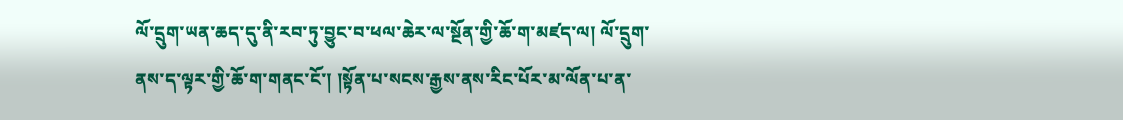ལོ་དྲུག་ཡན་ཆད་དུ་ནི་རབ་ཏུ་བྱུང་བ་ཕལ་ཆེར་ལ་སྔོན་གྱི་ཆོ་ག་མཛད་ལ། ལོ་དྲུག་ནས་ད་ལྟར་གྱི་ཆོ་ག་གནང་ངོ་། །སྟོན་པ་སངས་རྒྱས་ནས་རིང་པོར་མ་ལོན་པ་ན་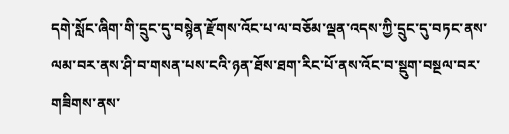དགེ་སློང་ཞིག་གི་དྲུང་དུ་བསྙེན་རྫོགས་འོང་པ་ལ་བཅོམ་ལྡན་འདས་ཀྱི་དྲུང་དུ་བཏང་ནས་ལམ་བར་ནས་ཤི་བ་གསན་པས་ངའི་ཉན་ཐོས་ཐག་རིང་པོ་ནས་འོང་བ་སྡུག་བསྔལ་བར་གཟིགས་ནས་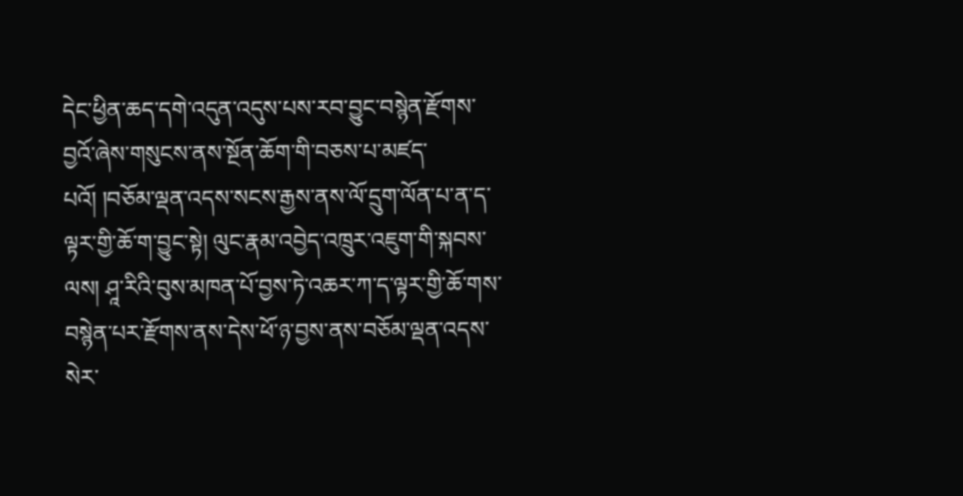དེང་ཕྱིན་ཆད་དགེ་འདུན་འདུས་པས་རབ་བྱུང་བསྙེན་རྫོགས་བྱའོ་ཞེས་གསུངས་ནས་སྔོན་ཆོག་གི་བཅས་པ་མཛད་པའོ། །བཅོམ་ལྡན་འདས་སངས་རྒྱས་ནས་ལོ་དྲུག་ལོན་པ་ན་ད་ལྟར་གྱི་ཆོ་ག་བྱུང་སྟེ། ལུང་རྣམ་འབྱེད་འཁྲུར་འཇུག་གི་སྐབས་ལས། ཤཱ་རིའི་བུས་མཁན་པོ་བྱས་ཏེ་འཆར་ཀ་ད་ལྟར་གྱི་ཆོ་གས་བསྙེན་པར་རྫོགས་ནས་དེས་ཕོ་ཉ་བྱས་ནས་བཅོམ་ལྡན་འདས་སེར་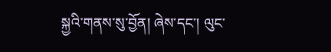སྐྱའི་གནས་སུ་བྱོན། ཞེས་དང་། ལུང་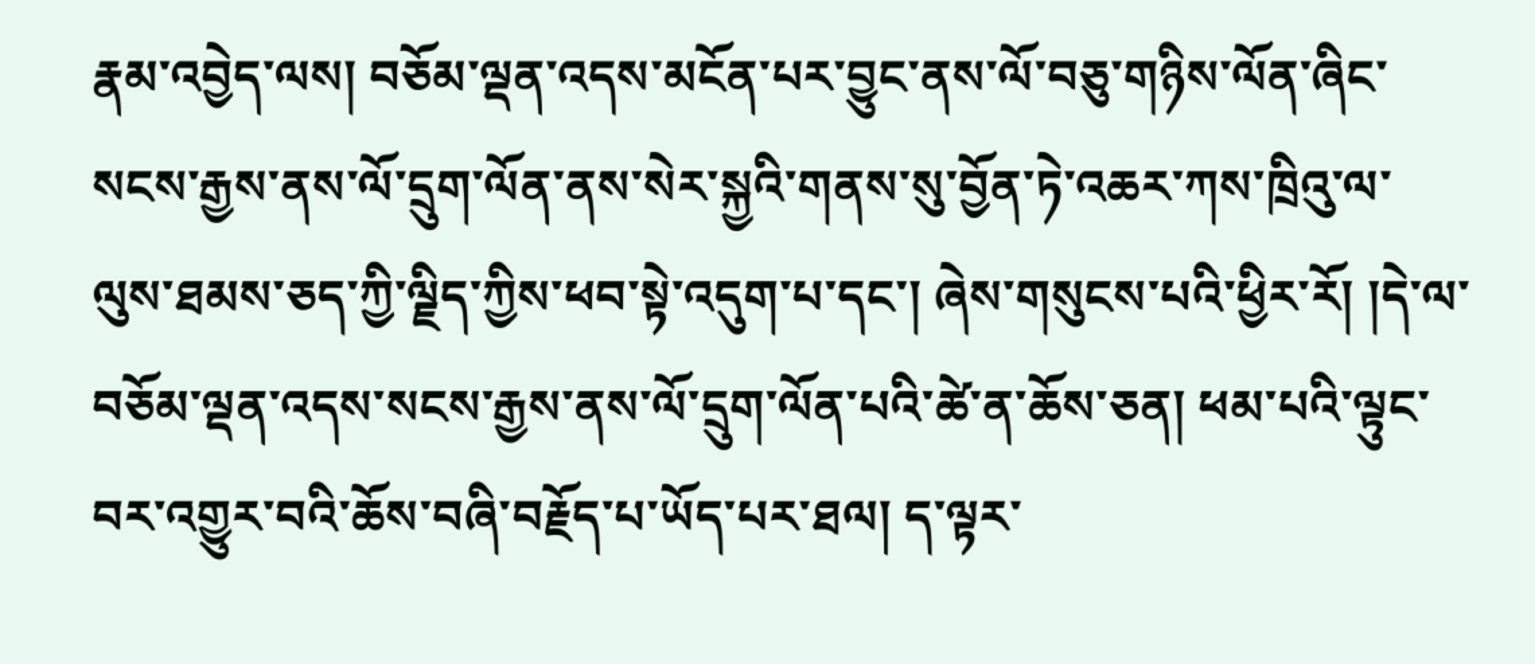རྣམ་འབྱེད་ལས། བཅོམ་ལྡན་འདས་མངོན་པར་བྱུང་ནས་ལོ་བཅུ་གཉིས་ལོན་ཞིང་སངས་རྒྱས་ནས་ལོ་དྲུག་ལོན་ནས་སེར་སྐྱའི་གནས་སུ་བྱོན་ཏེ་འཆར་ཀས་ཁྲིའུ་ལ་ལུས་ཐམས་ཅད་ཀྱི་ལྗིད་ཀྱིས་ཕབ་སྟེ་འདུག་པ་དང་། ཞེས་གསུངས་པའི་ཕྱིར་རོ། །དེ་ལ་བཅོམ་ལྡན་འདས་སངས་རྒྱས་ནས་ལོ་དྲུག་ལོན་པའི་ཚེ་ན་ཆོས་ཅན། ཕམ་པའི་ལྟུང་བར་འགྱུར་བའི་ཆོས་བཞི་བརྗོད་པ་ཡོད་པར་ཐལ། ད་ལྟར་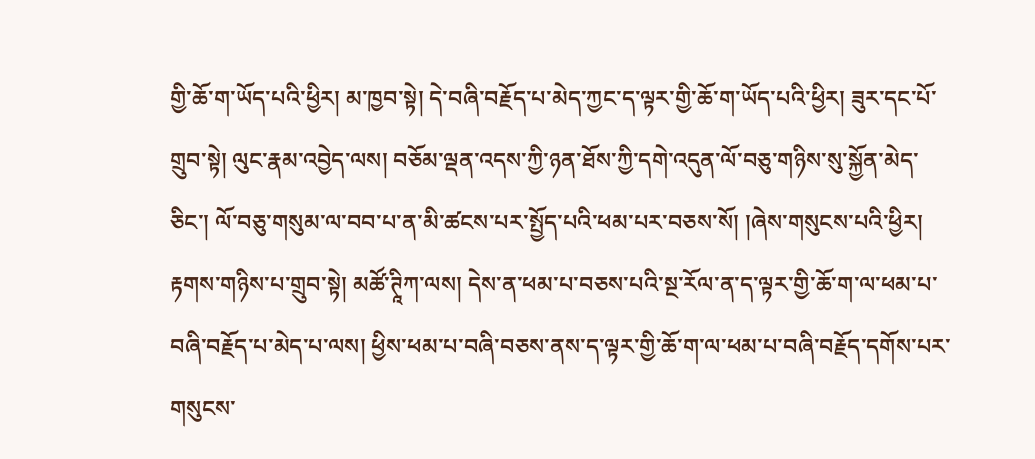གྱི་ཆོ་ག་ཡོད་པའི་ཕྱིར། མ་ཁྱབ་སྟེ། དེ་བཞི་བརྗོད་པ་མེད་ཀྱང་ད་ལྟར་གྱི་ཆོ་ག་ཡོད་པའི་ཕྱིར། ཟུར་དང་པོ་གྲུབ་སྟེ། ལུང་རྣམ་འབྱེད་ལས། བཅོམ་ལྡན་འདས་ཀྱི་ཉན་ཐོས་ཀྱི་དགེ་འདུན་ལོ་བཅུ་གཉིས་སུ་སྐྱོན་མེད་ཅིང་། ལོ་བཅུ་གསུམ་ལ་བབ་པ་ན་མི་ཚངས་པར་སྤྱོད་པའི་ཕམ་པར་བཅས་སོ། །ཞེས་གསུངས་པའི་ཕྱིར། རྟགས་གཉིས་པ་གྲུབ་སྟེ། མཚོ་ཊཱིཀ་ལས། དེས་ན་ཕམ་པ་བཅས་པའི་སྔ་རོལ་ན་ད་ལྟར་གྱི་ཆོ་ག་ལ་ཕམ་པ་བཞི་བརྗོད་པ་མེད་པ་ལས། ཕྱིས་ཕམ་པ་བཞི་བཅས་ནས་ད་ལྟར་གྱི་ཆོ་ག་ལ་ཕམ་པ་བཞི་བརྗོད་དགོས་པར་གསུངས་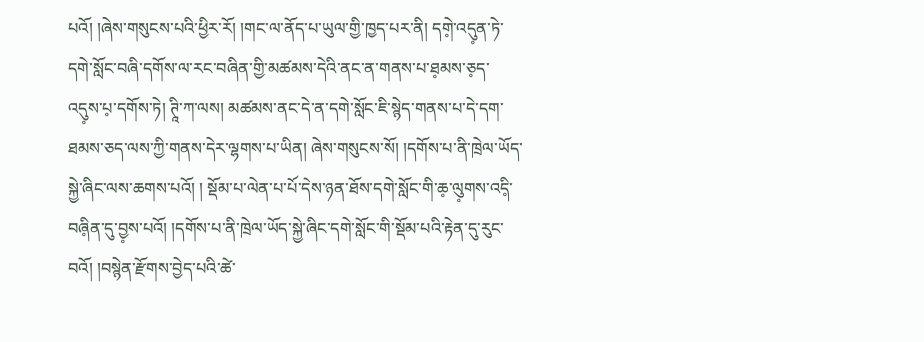པའོ། །ཞེས་གསུངས་པའི་ཕྱིར་རོ། །གང་ལ་ནོད་པ་ཡུལ་གྱི་ཁྱད་པར་ནི། དགེ༷་འདུ༷ན་ཏེ་དགེ་སློང་བཞི་དགོས་ལ་རང་བཞིན་གྱི་མཚམས་དེའི་ནང་ན་གནས་པ་ཐ༷མས་ཅ༷ད་འདུ༷ས་པ༷་དགོས་ཏེ། ཊཱི་ཀ་ལས། མཚམས་ནང་དེ་ན་དགེ་སློང་ཇི་སྙེད་གནས་པ་དེ་དག་ཐམས་ཅད་ལས་ཀྱི་གནས་དེར་ལྷགས་པ་ཡིན། ཞེས་གསུངས་སོ། །དགོས་པ་ནི་ཁྲེལ་ཡོད་སྐྱེ་ཞིང་ལས་ཆགས་པའོ། ། སྡོམ་པ་ལེན་པ་པོ་དེས་ཉན་ཐོས་དགེ་སློང་གི་ཆ༷་ལུ༷གས་འདི༷་བཞི༷ན་དུ་བྱ༷ས་པའོ། །དགོས་པ་ནི་ཁྲེལ་ཡོད་སྐྱེ་ཞིང་དགེ་སློང་གི་སྡོམ་པའི་རྟེན་དུ་རུང་བའོ། །བསྙེན་རྫོགས་བྱེད་པའི་ཚེ་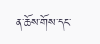ན་ཆོས་གོས་དང་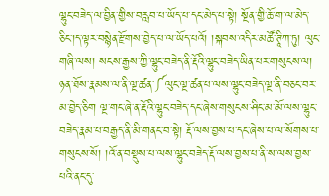ལྷུང་བཟེད་ལ་བྱིན་གྱིས་བརླབ་པ་ཡོད་པ་དང་མེད་པ་སྟེ། སྔོན་གྱི་ཆོ་ག་ལ་མེད་ཅིང་།ད་ལྟར་བསྙེན་རྫོགས་བྱེད་པ་ལ་ཡོད་པའོ། །སྐབས་འདིར་མཚོ་ཊཱིཀ་ཏུ། ལུང་གཞི་ལས། སངས་རྒྱས་ཀྱི་ལྷུང་བཟེད་ནི་རྡོའི་ལྷུང་བཟེད་ཡིན་པར་གསུངས་ལ། ཉན་ཐོས་རྣམས་ལ་ནི་ལྔ་ཚན་༼ལུང་ལྔ་ཚན་པ་ལས་ལྷུང་བཟེད་ལྔ་ནི་བཅང་བར་མ་བྱེད་ཅིག ལྔ་གང་ཞེ་ན་རྡོའི་ལྷུང་བཟེད་དང་ཞེས་གསུངས་ཤིང་མ་མོ་ལས་ལྷུང་བཟེད་རྣམ་པ་བརྒྱད་ནི་མི་གནང་བ་སྟེ། རྡོ་ལས་བྱས་པ་དང་ཞེས་པ་ལ་སོགས་པ་གསུངས་སོ། །འོ་ན་བསྡུས་པ་ལས་ལྷུང་བཟེད་རྡོ་ལས་བྱས་པ་ནི་ས་ལས་བྱས་པའི་ནང་དུ་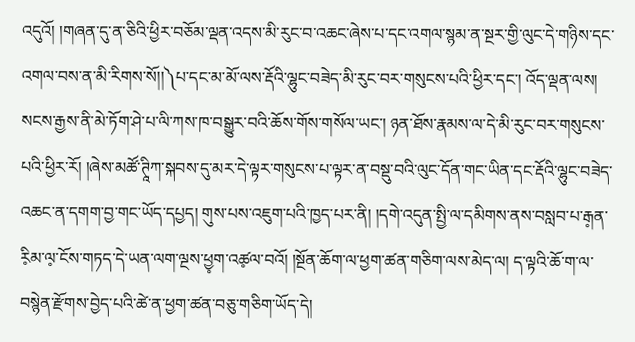འདུའོ། །གཞན་དུ་ན་ཅིའི་ཕྱིར་བཅོམ་ལྡན་འདས་མི་རུང་བ་འཆང་ཞེས་པ་དང་འགལ་སྙམ་ན་སྔར་གྱི་ལུང་དེ་གཉིས་དང་འགལ་བས་ན་མི་རིགས་སོ།།༽པ་དང་མ་མོ་ལས་རྡོའི་ལྷུང་བཟེད་མི་རུང་བར་གསུངས་པའི་ཕྱིར་དང་། འོད་ལྡན་ལས། སངས་རྒྱས་ནི་མེ་ཏོག་ཤེ་པ་ལི་ཀས་ཁ་བསྒྱུར་བའི་ཆོས་གོས་གསོལ་ཡང་། ཉན་ཐོས་རྣམས་ལ་དེ་མི་རུང་བར་གསུངས་པའི་ཕྱིར་རོ། །ཞེས་མཚོ་ཊཱིཀ་སྐབས་དུ་མར་དེ་ལྟར་གསུངས་པ་ལྟར་ན་བསྡུ་བའི་ལུང་དོན་གང་ཡིན་དང་རྡོའི་ལྷུང་བཟེད་འཆང་ན་དགག་བྱ་གང་ཡོད་དཔྱད། གུས་པས་འཇུག་པའི་ཁྱད་པར་ནི། །དགེ་འདུན་སྤྱི་ལ་དམིགས་ནས་བསླབ་པ་རྒ༷ན་རི༷མ་ལ༷་ངོས་གཏད་དེ་ཡན་ལག་ལྔས་ཕྱ༷ག་འཚ༷ལ་བའོ། །སྔོན་ཆོག་ལ་ཕྱག་ཚན་གཅིག་ལས་མེད་ལ། ད་ལྟའི་ཆོ་ག་ལ་བསྙེན་རྫོགས་བྱེད་པའི་ཚེ་ན་ཕྱག་ཚན་བཅུ་གཅིག་ཡོད་དེ།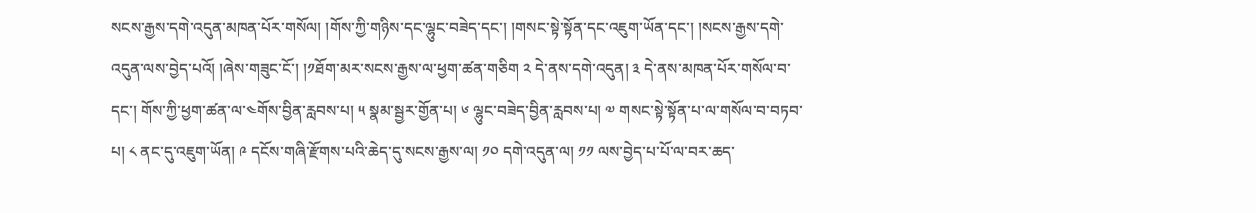སངས་རྒྱས་དགེ་འདུན་མཁན་པོར་གསོལ། །གོས་ཀྱི་གཉིས་དང་ལྷུང་བཟེད་དང་། །གསང་སྟེ་སྟོན་དང་འཇུག་ཡོན་དང་། །སངས་རྒྱས་དགེ་འདུན་ལས་བྱེད་པའོ། །ཞེས་གཟུང་ངོ་། །༡ཐོག་མར་སངས་རྒྱས་ལ་ཕྱག་ཚན་གཅིག ༢ དེ་ནས་དགེ་འདུན། ༣ དེ་ནས་མཁན་པོར་གསོལ་བ་དང་། གོས་ཀྱི་ཕྱག་ཚན་ལ་༤གོས་བྱིན་རླབས་པ། ༥ སྣམ་སྦྱར་གྱོན་པ། ༦ ལྷུང་བཟེད་བྱིན་རླབས་པ། ༧ གསང་སྟེ་སྟོན་པ་ལ་གསོལ་བ་བཏབ་པ། ༨ ནང་དུ་འཇུག་ཡོན། ༩ དངོས་གཞི་རྫོགས་པའི་ཆེད་དུ་སངས་རྒྱས་ལ། ༡༠ དགེ་འདུན་ལ། ༡༡ ལས་བྱེད་པ་པོ་ལ་བར་ཆད་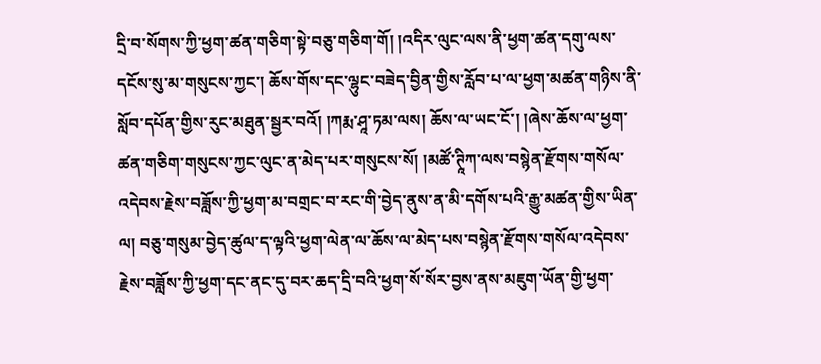དྲི་བ་སོགས་ཀྱི་ཕྱག་ཚན་གཅིག་སྟེ་བཅུ་གཅིག་གོ། །འདིར་ལུང་ལས་ནི་ཕྱག་ཚན་དགུ་ལས་དངོས་སུ་མ་གསུངས་ཀྱང་། ཆོས་གོས་དང་ལྷུང་བཟེད་བྱིན་གྱིས་རློབ་པ་ལ་ཕྱག་མཚན་གཉིས་ནི་སློབ་དཔོན་གྱིས་རུང་མཐུན་སྦྱར་བའོ། །ཀརྨ་ཤཱ་ཏམ་ལས། ཆོས་ལ་ཡང་ངོ་། །ཞེས་ཆོས་ལ་ཕྱག་ཚན་གཅིག་གསུངས་ཀྱང་ལུང་ན་མེད་པར་གསུངས་སོ། །མཚོ་ཊཱིཀ་ལས་བསྙེན་རྫོགས་གསོལ་འདེབས་རྗེས་བཟློས་ཀྱི་ཕྱག་མ་བགྲང་བ་རང་གི་བྱེད་ནུས་ན་མི་དགོས་པའི་རྒྱུ་མཚན་གྱིས་ཡིན་ལ། བཅུ་གསུམ་བྱེད་ཚུལ་ད་ལྟའི་ཕྱག་ལེན་ལ་ཆོས་ལ་མེད་པས་བསྙེན་རྫོགས་གསོལ་འདེབས་རྗེས་བཟློས་ཀྱི་ཕྱག་དང་ནང་དུ་བར་ཆད་དྲི་བའི་ཕྱག་སོ་སོར་བྱས་ནས་མཇུག་ཡོན་གྱི་ཕྱག་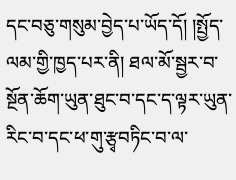དང་བཅུ་གསུམ་བྱེད་པ་ཡོད་དོ། །སྤྱོད་ལམ་གྱི་ཁྱད་པར་ནི། ཐལ་མོ་སྦྱར་བ་སྔོན་ཆོག་ཡུན་ཐུང་བ་དང་ད་ལྟར་ཡུན་རིང་བ་དང་ཕ་གུ་རྩྭབཏིང་བ་ལ་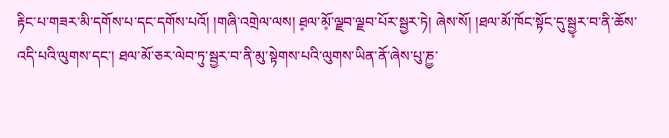རྟིང་པ་གཟར་མི་དགོས་པ་དང་དགོས་པའོ། །གཞི་འགྲེལ་ལས། ཐ༷ལ་མོ༷་ལྗབ་ལྗབ་པོར་སྦྱར་ཏེ། ཞེས་སོ། །ཐལ་མོ་ཁོང་སྟོང་དུ་སྦྱ༷ར་བ་ནི་ཆོས་འདི་པའི་ལུགས་དང་། ཐལ་མོ་ཅར་ལེབ་ཏུ་སྦྱར་བ་ནི་མུ་སྟེགས་པའི་ལུགས་ཡིན་ནོ་ཞེས་པུ་ཎྱ་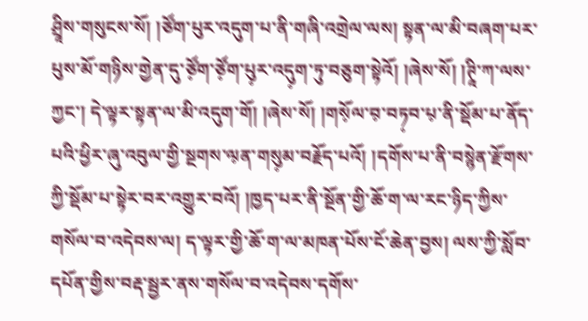ཤྲཱིས་གསུངས་སོ། །ཙོག་པུར་འདུག་པ་ནི་གཞི་འགྲེལ་ལས། སྟན་ལ་མི་བཞག་པར་པུས་མོ་གཉིས་གྱེན་དུ་ཙོ༷ག་ཙོ༷ག་པུ༷ར་འདུ༷ག་ཏུ་བཅུག་སྟེའོ། །ཞེས་སོ། །ཊཱི་ཀ་ལས་ཀྱང་། དེ་ལྟར་སྟན་ལ་མི་འདུག་གོ། །ཞེས་སོ། །གསོ༷ལ་བ༷་བཏ༷བ་པ༷་ནི་སྡོམ་པ་ནོད་པའི་ཕྱིར་ཞུ་འབུལ་གྱི་སྔགས་ལ༷ན་གསུ༷མ་བརྗོད་པའོ། །དགོས་པ་ནི་བསྙེན་རྫོགས་ཀྱི་སྡོམ་པ་སྟེར་བར་འགྱུར་བའོ། །ཁྱད་པར་ནི་སྔོན་གྱི་ཆོ་ག་ལ་རང་ཉིད་ཀྱིས་གསོལ་བ་འདེབས་ལ། ད་ལྟར་གྱི་ཆོ་ག་ལ་མཁན་པོས་ངོ་ཆེན་བྱས། ལས་ཀྱི་སློབ་དཔོན་གྱིས་བརྡ་སྦྱར་ནས་གསོལ་བ་འདེབས་དགོས་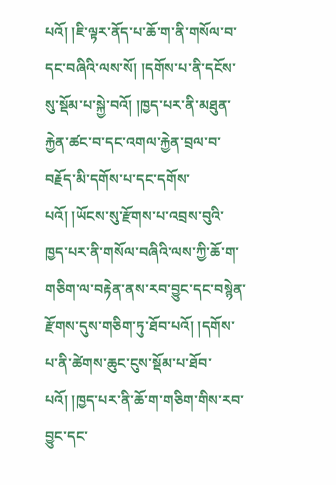པའོ། །ཇི་ལྟར་ནོད་པ་ཆོ་ག་ནི་གསོལ་བ་དང་བཞིའི་ལས་སོ། །དགོས་པ་ནི་དངོས་སུ་སྡོམ་པ་སྐྱེ་བའོ། །ཁྱད་པར་ནི་མཐུན་རྐྱེན་ཚང་བ་དང་འགལ་རྐྱེན་བྲལ་བ་བརྗོད་མི་དགོས་པ་དང་དགོས་པའོ། །ཡོངས་སུ་རྫོགས་པ་འབྲས་བུའི་ཁྱད་པར་ནི་གསོལ་བཞིའི་ལས་ཀྱི་ཆོ་ག་གཅིག་ལ་བརྟེན་ནས་རབ་བྱུང་དང་བསྙེན་རྫོགས་དུས་གཅིག་ཏུ་ཐོབ་པའོ། །དགོས་པ་ནི་ཚེགས་ཆུང་ངུས་སྡོམ་པ་ཐོབ་པའོ། །ཁྱད་པར་ནི་ཆོ་ག་གཅིག་གིས་རབ་བྱུང་དང་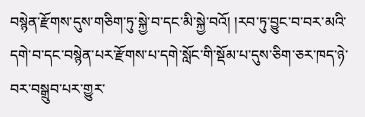བསྙེན་རྫོགས་དུས་གཅིག་ཏུ་སྐྱེ་བ་དང་མི་སྐྱེ་བའོ། །རབ་ཏུ་བྱུང་བ་བར་མའི་དགེ་བ་དང་བསྙེན་པར་རྫོགས་པ་དགེ་སློང་གི་སྡོམ་པ་དུས་ཅིག་ཅར་ཁད་ཉེ་བར་བསྒྲུབ་པར་གྱུར་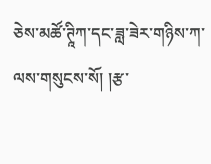ཅེས་མཚོ་ཊཱིཀ་དང་ཟླ་ཟེར་གཉིས་ཀ་ལས་གསུངས་སོ། །རྩ་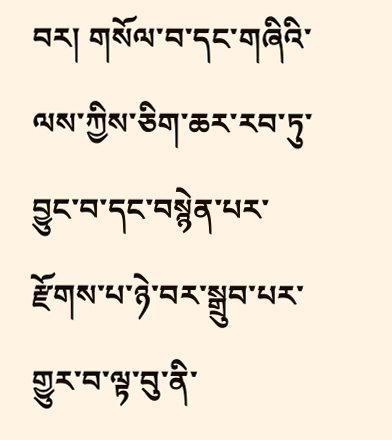བར། གསོལ་བ་དང་གཞིའི་ལས་ཀྱིས་ཅིག་ཆར་རབ་ཏུ་བྱུང་བ་དང་བསྙེན་པར་རྫོགས་པ་ཉེ་བར་སྒྲུབ་པར་གྱུར་བ་ལྟ་བུ་ནི་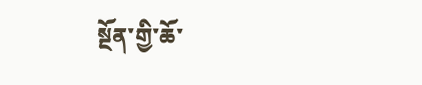སྔོན་གྱི་ཆོ་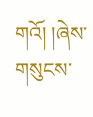གའོ། །ཞེས་གསུངས་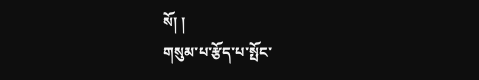སོ། །
གསུམ་པ་རྩོད་པ་སྤོང་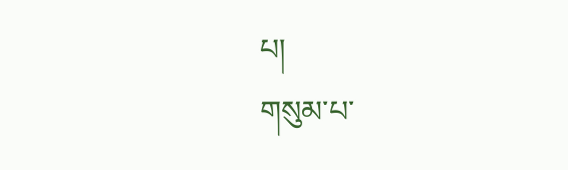པ།
གསུམ་པ་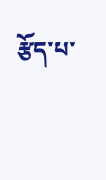རྩོད་པ་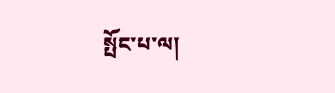སྤོང་པ་ལ།